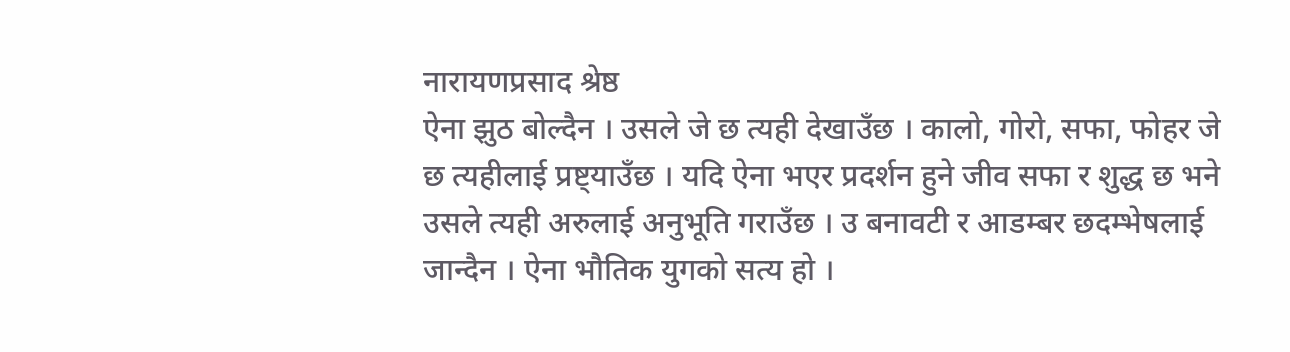नारायणप्रसाद श्रेष्ठ
ऐना झुठ बोल्दैन । उसले जे छ त्यही देखाउँछ । कालो, गोरो, सफा, फोहर जे छ त्यहीलाई प्रष्ट्याउँछ । यदि ऐना भएर प्रदर्शन हुने जीव सफा र शुद्ध छ भने उसले त्यही अरुलाई अनुभूति गराउँछ । उ बनावटी र आडम्बर छदम्भेषलाई जान्दैन । ऐना भौतिक युगको सत्य हो ।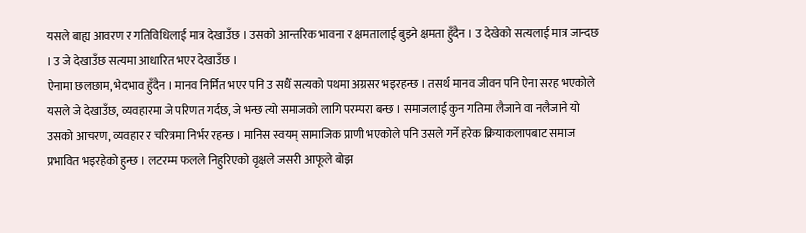यसले बाह्य आवरण र गतिविधिलाई मात्र देखाउँछ । उसको आन्तरिक भावना र क्षमतालाई बुझ्ने क्षमता हुँदैन । उ देखेको सत्यलाई मात्र जान्दछ । उ जे देखाउँछ सत्यमा आधारित भएर देखाउँछ ।
ऐनामा छलछाम, भेदभाव हुँदैन । मानव निर्मित भएर पनि उ सधैँ सत्यको पथमा अग्रसर भइरहन्छ । तसर्थ मानव जीवन पनि ऐना सरह भएकोले यसले जे देखाउँछ, व्यवहारमा जे परिणत गर्दछ, जे भन्छ त्यो समाजको लागि परम्परा बन्छ । समाजलाई कुन गतिमा लैजाने वा नलैजाने यो उसको आचरण, व्यवहार र चरित्रमा निर्भर रहन्छ । मानिस स्वयम् सामाजिक प्राणी भएकोले पनि उसले गर्ने हरेक क्रियाकलापबाट समाज प्रभावित भइरहेको हुन्छ । लटरम्म फलले निहुरिएको वृक्षले जसरी आफूले बोझ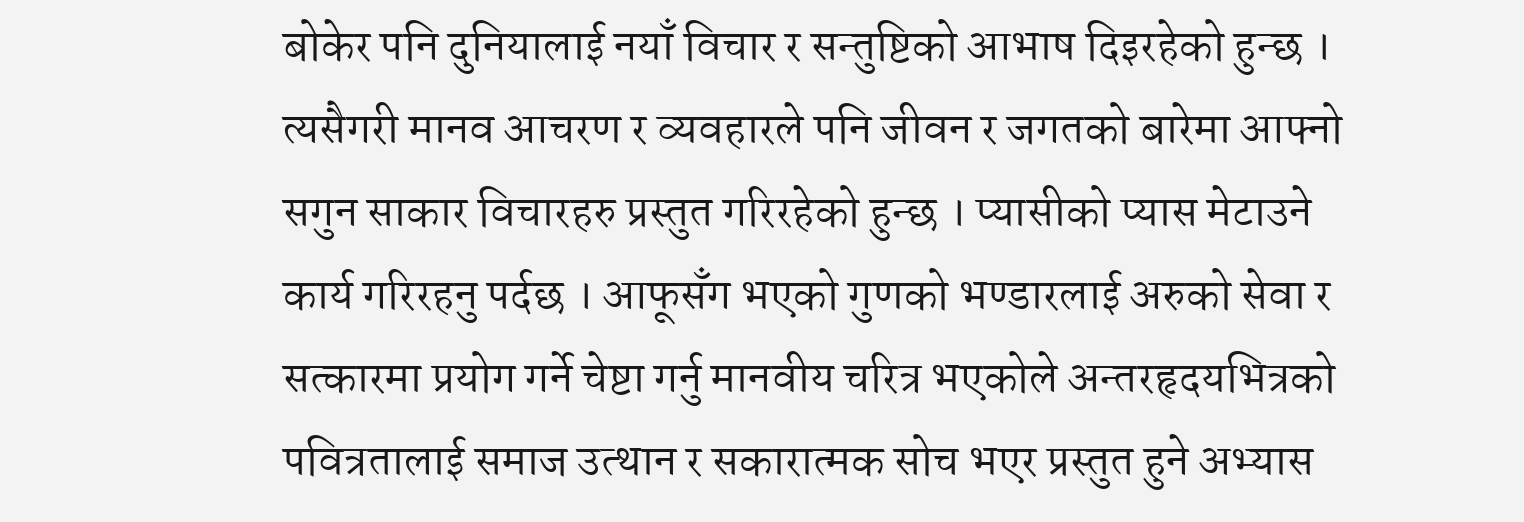बोकेर पनि दुनियालाई नयाँ विचार र सन्तुष्टिको आभाष दिइरहेको हुन्छ ।
त्यसैगरी मानव आचरण र व्यवहारले पनि जीवन र जगतको बारेमा आफ्नो सगुन साकार विचारहरु प्रस्तुत गरिरहेको हुन्छ । प्यासीको प्यास मेटाउने कार्य गरिरहनु पर्दछ । आफूसँग भएको गुणको भण्डारलाई अरुको सेवा र सत्कारमा प्रयोग गर्ने चेष्टा गर्नु मानवीय चरित्र भएकोले अन्तरहृदयभित्रको पवित्रतालाई समाज उत्थान र सकारात्मक सोच भएर प्रस्तुत हुने अभ्यास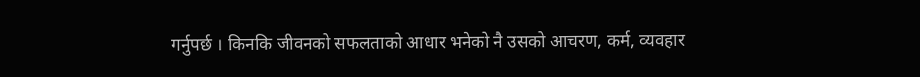गर्नुपर्छ । किनकि जीवनको सफलताको आधार भनेको नै उसको आचरण, कर्म, व्यवहार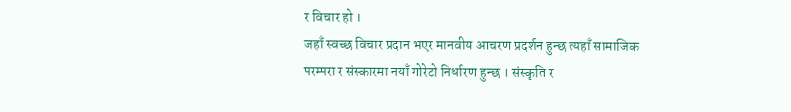र विचार हो ।
जहाँ स्वच्छ विचार प्रदान भएर मानवीय आचरण प्रदर्शन हुन्छ त्यहाँ सामाजिक परम्परा र संस्कारमा नयाँ गोरेटो निर्धारण हुन्छ । संस्कृति र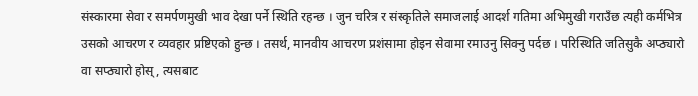संस्कारमा सेवा र समर्पणमुखी भाव देखा पर्ने स्थिति रहन्छ । जुन चरित्र र संस्कृतिले समाजलाई आदर्श गतिमा अभिमुखी गराउँछ त्यही कर्मभित्र उसको आचरण र व्यवहार प्रष्टिएको हुन्छ । तसर्थ, मानवीय आचरण प्रशंसामा होइन सेवामा रमाउनु सिक्नु पर्दछ । परिस्थिति जतिसुकै अप्ठ्यारो वा सप्ठ्यारो होस्, त्यसबाट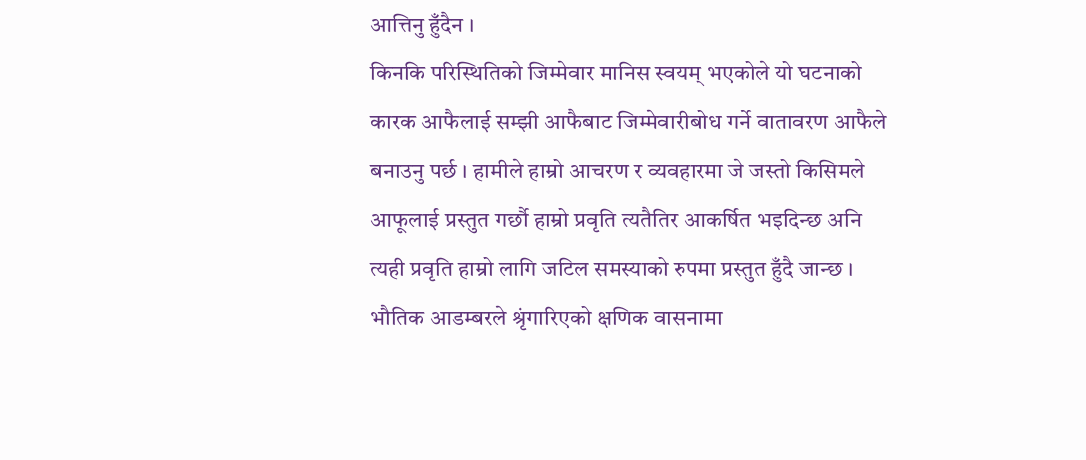आत्तिनु हुँदैन ।
किनकि परिस्थितिको जिम्मेवार मानिस स्वयम् भएकोले यो घटनाको कारक आफैलाई सम्झी आफैबाट जिम्मेवारीबोध गर्ने वातावरण आफैले बनाउनु पर्छ । हामीले हाम्रो आचरण र व्यवहारमा जे जस्तो किसिमले आफूलाई प्रस्तुत गर्छौ हाम्रो प्रवृति त्यतैतिर आकर्षित भइदिन्छ अनि त्यही प्रवृति हाम्रो लागि जटिल समस्याको रुपमा प्रस्तुत हुँदै जान्छ । भौतिक आडम्बरले श्रृंगारिएको क्षणिक वासनामा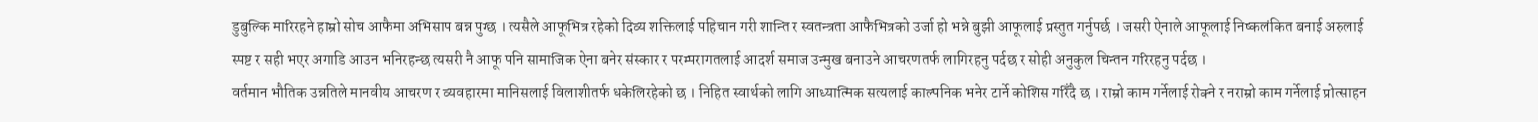डुबुल्कि मारिरहने हाम्रो सोच आफैमा अभिसाप बन्न पुग्छ । त्यसैले आफूभित्र रहेको दिव्य शक्तिलाई पहिचान गरी शान्ति र स्वतन्त्रता आफैभित्रको उर्जा हो भन्ने बुझी आफूलाई प्रस्तुत गर्नुपर्छ । जसरी ऐनाले आफूलाई निष्कलंकित बनाई अरुलाई स्पष्ट र सही भएर अगाडि आउन भनिरहन्छ त्यसरी नै आफू पनि सामाजिक ऐना बनेर संस्कार र परम्परागतलाई आदर्श समाज उन्मुख बनाउने आचरणतर्फ लागिरहनु पर्दछ र सोही अनुकुल चिन्तन गरिरहनु पर्दछ ।
वर्तमान भौतिक उन्नतिले मानवीय आचरण र व्यवहारमा मानिसलाई विलाशीतर्फ धकेलिरहेको छ । निहित स्वार्थको लागि आध्यात्मिक सत्यलाई काल्पनिक भनेर टार्ने कोशिस गरिँदै छ । राम्रो काम गर्नेलाई रोक्ने र नराम्रो काम गर्नेलाई प्रोत्साहन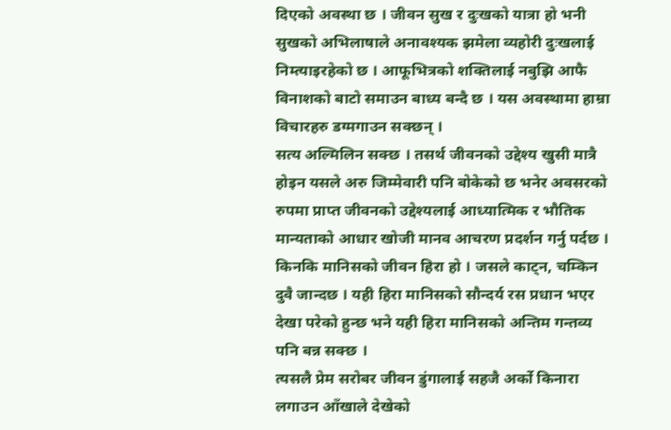दिएको अवस्था छ । जीवन सुख र दुःखको यात्रा हो भनी सुखको अभिलाषाले अनावश्यक झमेला व्यहोरी दुःखलाई निम्त्याइरहेको छ । आफूभित्रको शक्तिलाई नबुझि आफै विनाशको बाटो समाउन बाध्य बन्दै छ । यस अवस्थामा हाम्रा विचारहरु डग्मगाउन सक्छन् ।
सत्य अल्मिलिन सक्छ । तसर्थ जीवनको उद्देश्य खुसी मात्रै होइन यसले अरु जिम्मेवारी पनि बोकेको छ भनेर अवसरको रुपमा प्राप्त जीवनको उद्देश्यलाई आध्यात्मिक र भौतिक मान्यताको आधार खोजी मानव आचरण प्रदर्शन गर्नु पर्दछ । किनकि मानिसको जीवन हिरा हो । जसले काट्न, चम्किन दुवै जान्दछ । यही हिरा मानिसको सौन्दर्य रस प्रधान भएर देखा परेको हुन्छ भने यही हिरा मानिसको अन्तिम गन्तव्य पनि बन्न सक्छ ।
त्यसलै प्रेम सरोबर जीवन डुंगालाई सहजै अर्को किनारा लगाउन आँखाले देखेको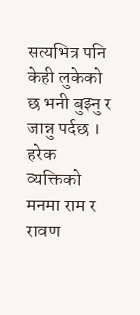सत्यभित्र पनि केही लुकेको छ भनी बुझ्नु र जान्नु पर्दछ । हरेक व्यक्तिको मनमा राम र रावण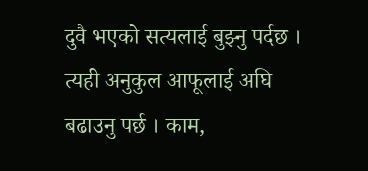दुवै भएको सत्यलाई बुझ्नु पर्दछ । त्यही अनुकुल आफूलाई अघि बढाउनु पर्छ । काम,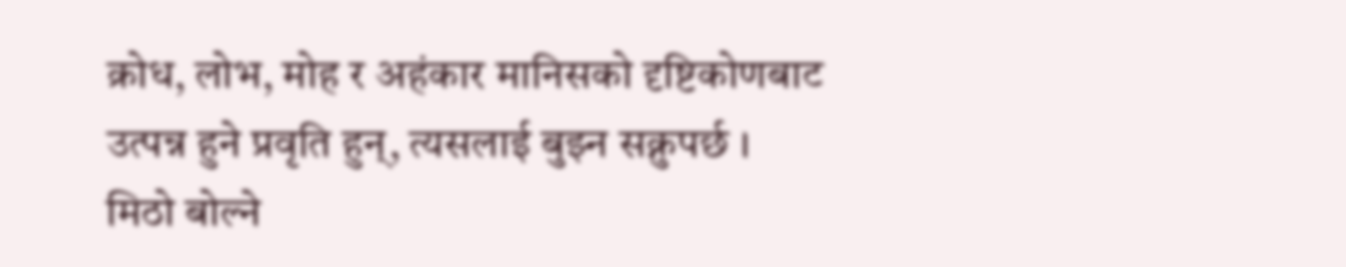क्रोध, लोभ, मोह र अहंकार मानिसको दृष्टिकोणबाट उत्पन्न हुने प्रवृति हुन्, त्यसलाई बुझ्न सक्नुपर्छ ।
मिठो बोल्ने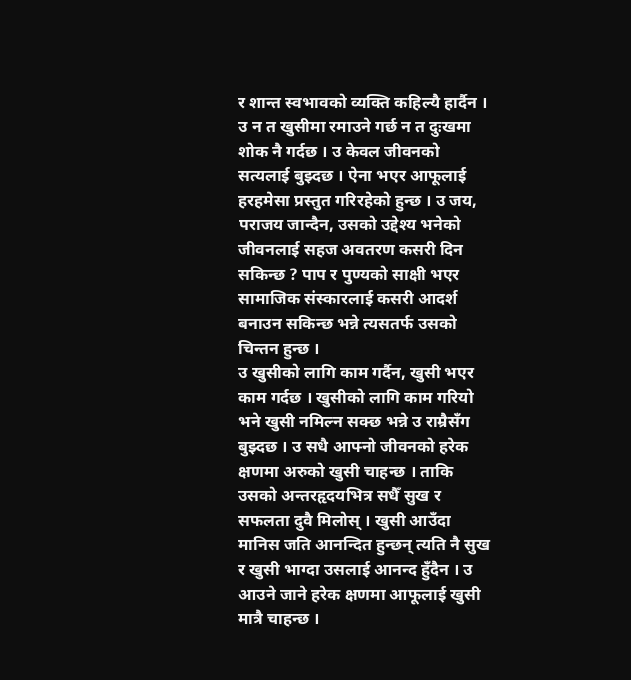र शान्त स्वभावको व्यक्ति कहिल्यै हार्दैन । उ न त खुसीमा रमाउने गर्छ न त दुःखमा शोक नै गर्दछ । उ केवल जीवनको सत्यलाई बुझ्दछ । ऐना भएर आफूलाई हरहमेसा प्रस्तुत गरिरहेको हुन्छ । उ जय, पराजय जान्दैन, उसको उद्देश्य भनेको जीवनलाई सहज अवतरण कसरी दिन सकिन्छ ? पाप र पुण्यको साक्षी भएर सामाजिक संस्कारलाई कसरी आदर्श बनाउन सकिन्छ भन्ने त्यसतर्फ उसको चिन्तन हुन्छ ।
उ खुसीको लागि काम गर्दैन, खुसी भएर काम गर्दछ । खुसीको लागि काम गरियो भने खुसी नमिल्न सक्छ भन्ने उ राम्रैसँग बुझ्दछ । उ सधै आफ्नो जीवनको हरेक क्षणमा अरुको खुसी चाहन्छ । ताकि उसको अन्तरहृदयभित्र सधैँ सुख र सफलता दुवै मिलोस् । खुसी आउँदा मानिस जति आनन्दित हुन्छन् त्यति नै सुख र खुसी भाग्दा उसलाई आनन्द हुँदैन । उ आउने जाने हरेक क्षणमा आफूलाई खुसी मात्रै चाहन्छ ।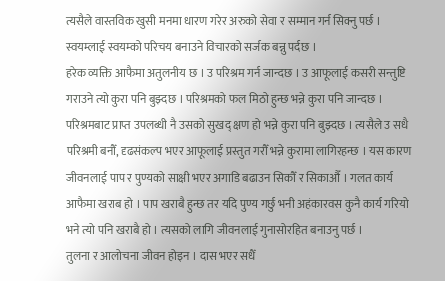त्यसैले वास्तविक खुसी मनमा धारण गरेर अरुको सेवा र सम्मान गर्न सिक्नु पर्छ । स्वयम्लाई स्वयम्को परिचय बनाउने विचारको सर्जक बन्नु पर्दछ ।
हरेक व्यक्ति आफैमा अतुलनीय छ । उ परिश्रम गर्न जान्दछ । उ आफूलाई कसरी सन्तुष्टि गराउने त्यो कुरा पनि बुझ्दछ । परिश्रमको फल मिठो हुन्छ भन्ने कुरा पनि जान्दछ । परिश्रमबाट प्राप्त उपलब्धी नै उसको सुखद् क्षण हो भन्ने कुरा पनि बुझ्दछ । त्यसैले उ सधै परिश्रमी बनौँ, दृढसंकल्प भएर आफूलाई प्रस्तुत गरौँ भन्ने कुरामा लागिरहन्छ । यस कारण जीवनलाई पाप र पुण्यको साक्षी भएर अगाडि बढाउन सिकौँ र सिकाऔँ । गलत कार्य आफैमा खराब हो । पाप खराबै हुन्छ तर यदि पुण्य गर्छु भनी अहंकारवस कुनै कार्य गरियो भने त्यो पनि खराबै हो । त्यसको लागि जीवनलाई गुनासोरहित बनाउनु पर्छ ।
तुलना र आलोचना जीवन होइन । दास भएर सधैँ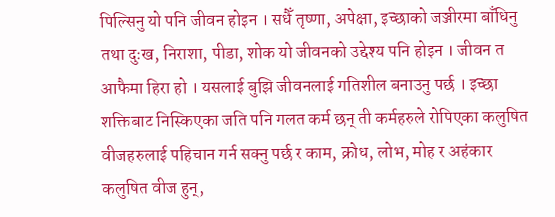पिल्सिनु यो पनि जीवन होइन । सधैँ तृष्णा, अपेक्षा, इच्छाको जञ्जीरमा बाँधिनु तथा दुःख, निराशा, पीडा, शोक यो जीवनको उद्देश्य पनि होइन । जीवन त आफैमा हिरा हो । यसलाई बुझि जीवनलाई गतिशील बनाउनु पर्छ । इच्छा शक्तिबाट निस्किएका जति पनि गलत कर्म छन् ती कर्महरुले रोपिएका कलुषित वीजहरुलाई पहिचान गर्न सक्नु पर्छ र काम, क्रोध, लोभ, मोह र अहंकार कलुषित वीज हुन्,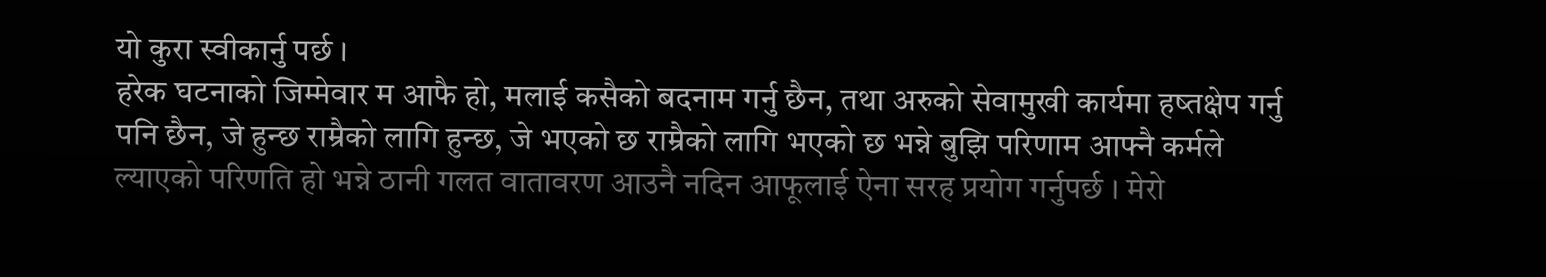यो कुरा स्वीकार्नु पर्छ ।
हरेक घटनाको जिम्मेवार म आफै हो, मलाई कसैको बदनाम गर्नु छैन, तथा अरुको सेवामुखी कार्यमा हष्तक्षेप गर्नु पनि छैन, जे हुन्छ राम्रैको लागि हुन्छ, जे भएको छ राम्रैको लागि भएको छ भन्ने बुझि परिणाम आफ्नै कर्मले ल्याएको परिणति हो भन्ने ठानी गलत वातावरण आउनै नदिन आफूलाई ऐना सरह प्रयोग गर्नुपर्छ । मेरो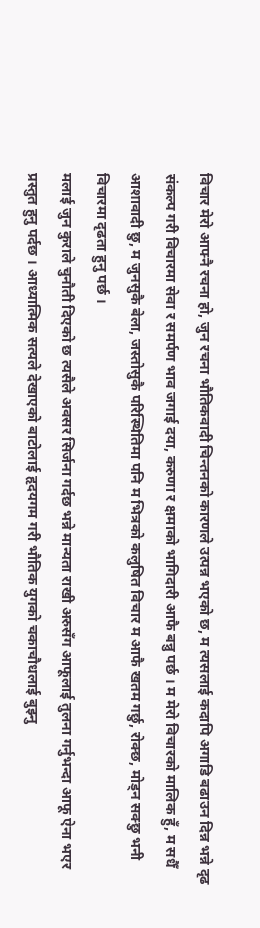विचार मेरो आफ्नै रचना हो, जुन रचना भौतिकवादी चिन्तनको कारणले उत्पन्न भएको छ, म त्यसलाई कदापि अगाडि बढाउन दिन्न भन्ने दृढ संकल्प गरी विचारमा सेवा र समर्पण भाव जगाई दया, करुणा र क्षमाको भागिदारी आफै बन्नु पर्छ । म मेरो विचारको मालिक हुँ, म सधैँ आशावादी छु, म जुनसुकै बेला, जस्तोसुकै परिस्थितिमा पनि म भित्रको कलुषित विचार म आफै खतम गर्छु, रोक्छ, मोड्न सक्छु भनी विचारमा दृढता हुनु पर्छ ।
मलाई जुन कुराले चुनौती दिएको छ त्यसैले अवसर सिर्जना गर्दछ भन्ने मान्यता राखी अरुसँग आफूलाई तुलना गर्नुभन्दा आफू ऐना भएर प्रस्तुत हुनु पर्दछ । आध्यात्मिक सत्यले देखाएको बाटोलाई हृदयगम गरी भौतिक युगको चकाचौधलाई बुझ्नु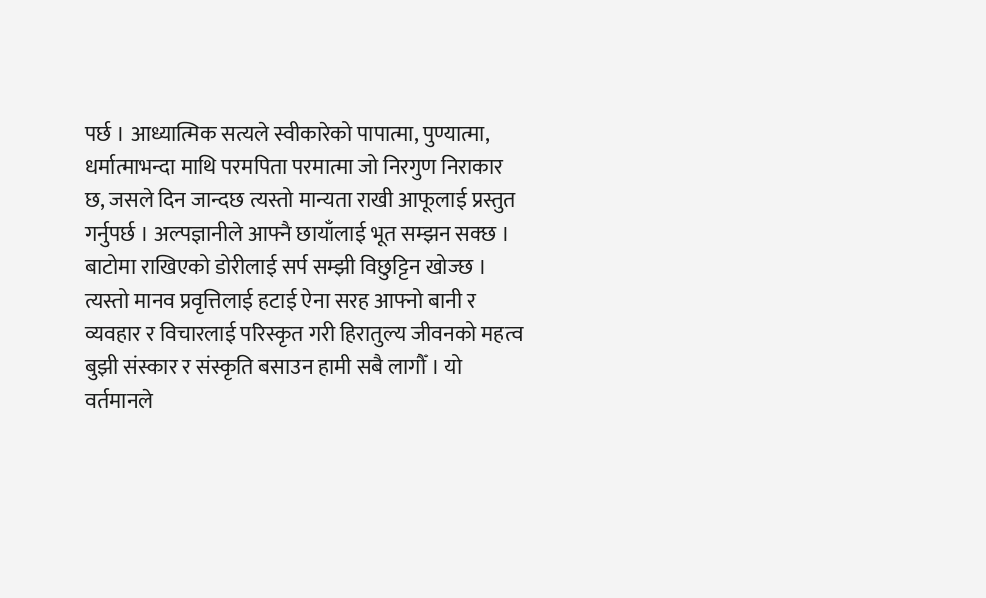पर्छ । आध्यात्मिक सत्यले स्वीकारेको पापात्मा, पुण्यात्मा, धर्मात्माभन्दा माथि परमपिता परमात्मा जो निरगुण निराकार छ, जसले दिन जान्दछ त्यस्तो मान्यता राखी आफूलाई प्रस्तुत गर्नुपर्छ । अल्पज्ञानीले आफ्नै छायाँलाई भूत सम्झन सक्छ । बाटोमा राखिएको डोरीलाई सर्प सम्झी विछुट्टिन खोज्छ । त्यस्तो मानव प्रवृत्तिलाई हटाई ऐना सरह आफ्नो बानी र व्यवहार र विचारलाई परिस्कृत गरी हिरातुल्य जीवनको महत्व बुझी संस्कार र संस्कृति बसाउन हामी सबै लागौँ । यो वर्तमानले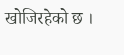खोजिरहेको छ ।